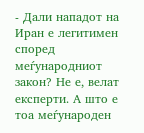- Дали нападот на Иран е легитимен според меѓународниот закон? Не е, велат експерти. А што е тоа меѓународен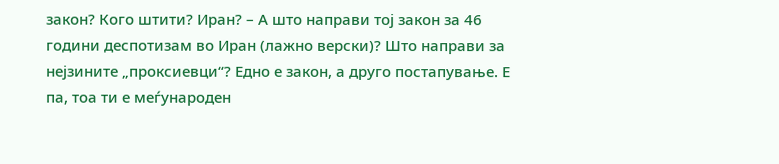закон? Кого штити? Иран? – А што направи тој закон за 46 години деспотизам во Иран (лажно верски)? Што направи за нејзините „проксиевци“? Едно е закон, а друго постапување. Е па, тоа ти е меѓународен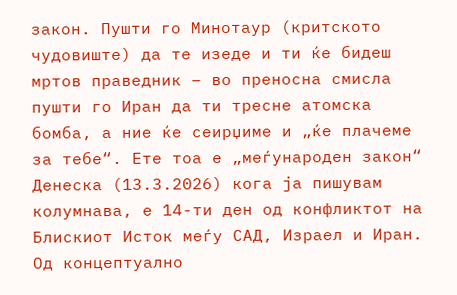закон. Пушти го Минотаур (критското чудовиште) да те изеде и ти ќе бидеш мртов праведник – во преносна смисла пушти го Иран да ти тресне атомска бомба, а ние ќе сеирџиме и „ќе плачеме за тебе“. Ете тоа е „меѓународен закон“
Денеска (13.3.2026) кога ја пишувам колумнава, е 14-ти ден од конфликтот на Блискиот Исток меѓу САД, Израел и Иран. Од концептуално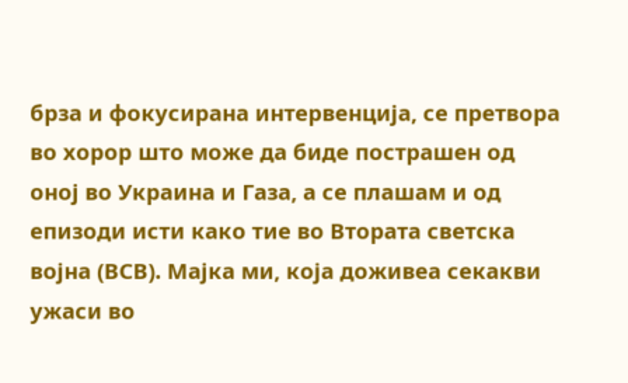брза и фокусирана интервенција, се претвора во хорор што може да биде пострашен од оној во Украина и Газа, а се плашам и од епизоди исти како тие во Втората светска војна (ВСВ). Мајка ми, која доживеа секакви ужаси во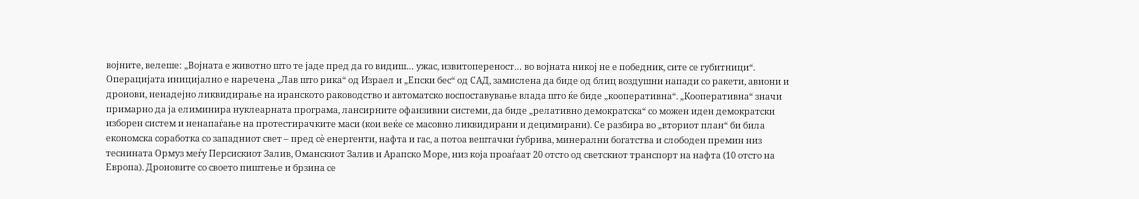војните, велеше: „Војната е животно што те јаде пред да го видиш… ужас, извитопереност… во војната никој не е победник, сите се губитници“. Операцијата иницијално е наречена „Лав што рика“ од Израел и „Епски бес“ од САД, замислена да биде од блиц воздушни напади со ракети, авиони и дронови, ненадејно ликвидирање на иранското раководство и автоматско воспоставување влада што ќе биде „кооперативна“. „Кооперативна“ значи примарно да ја елиминира нуклеарната програма, лансирните офанзивни системи, да биде „релативно демократска“ со можен иден демократски изборен систем и ненапаѓање на протестирачките маси (кои веќе се масовно ликвидирани и децимирани). Се разбира во „вториот план“ би била економска соработка со западниот свет – пред сѐ енергенти, нафта и гас, а потоа вештачки ѓубрива, минерални богатства и слободен премин низ теснината Ормуз меѓу Персискиот Залив, Оманскиот Залив и Арапско Море, низ која проаѓаат 20 отсто од светскиот транспорт на нафта (10 отсто на Европа). Дроновите со своето пиштење и брзина се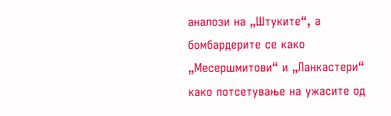аналози на „Штуките“, а бомбардерите се како „Месершмитови“ и „Ланкастери“ како потсетување на ужасите од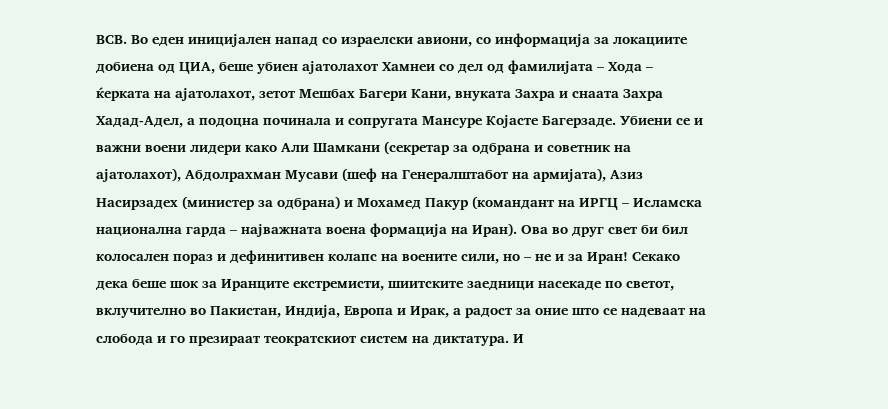ВСВ. Во еден иницијален напад со израелски авиони, со информација за локациите добиена од ЦИА, беше убиен ајатолахот Хамнеи со дел од фамилијата – Хода – ќерката на ајатолахот, зетот Мешбах Багери Кани, внуката Захра и снаата Захра Хадад-Адел, а подоцна починала и сопругата Мансуре Којасте Багерзаде. Убиени се и важни воени лидери како Али Шамкани (секретар за одбрана и советник на ајатолахот), Абдолрахман Мусави (шеф на Генералштабот на армијата), Азиз Насирзадех (министер за одбрана) и Мохамед Пакур (командант на ИРГЦ – Исламска национална гарда – најважната воена формација на Иран). Ова во друг свет би бил колосален пораз и дефинитивен колапс на воените сили, но – не и за Иран! Секако дека беше шок за Иранците екстремисти, шиитските заедници насекаде по светот, вклучително во Пакистан, Индија, Европа и Ирак, а радост за оние што се надеваат на слобода и го презираат теократскиот систем на диктатура. И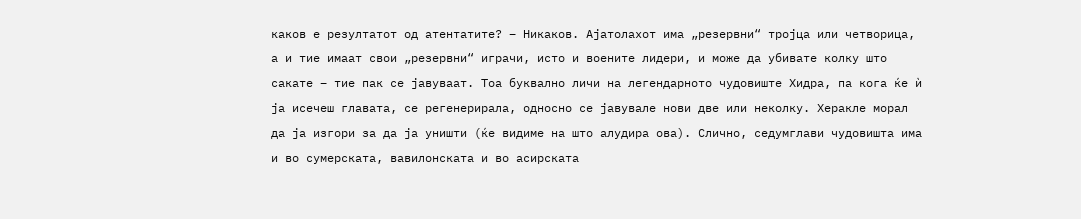каков е резултатот од атентатите? – Никаков. Ајатолахот има „резервни“ тројца или четворица, а и тие имаат свои „резервни“ играчи, исто и воените лидери, и може да убивате колку што сакате – тие пак се јавуваат. Тоа буквално личи на легендарното чудовиште Хидра, па кога ќе ѝ ја исечеш главата, се регенерирала, односно се јавувале нови две или неколку. Херакле морал да ја изгори за да ја уништи (ќе видиме на што алудира ова). Слично, седумглави чудовишта има и во сумерската, вавилонската и во асирската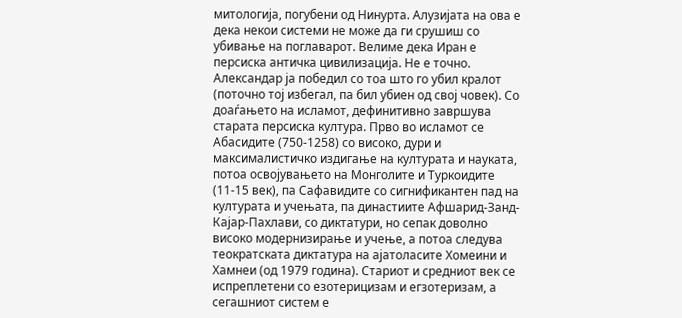митологија, погубени од Нинурта. Алузијата на ова е дека некои системи не може да ги срушиш со убивање на поглаварот. Велиме дека Иран е персиска античка цивилизација. Не е точно. Александар ја победил со тоа што го убил кралот (поточно тој избегал, па бил убиен од свој човек). Со доаѓањето на исламот, дефинитивно завршува старата персиска култура. Прво во исламот се Абасидите (750-1258) со високо, дури и максималистичко издигање на културата и науката, потоа освојувањето на Монголите и Туркоидите (11-15 век), па Сафавидите со сигнификантен пад на културата и учењата, па династиите Афшарид-Занд-Кајар-Пахлави, со диктатури, но сепак доволно високо модернизирање и учење, а потоа следува теократската диктатура на ајатоласите Хомеини и Хамнеи (од 1979 година). Стариот и средниот век се испреплетени со езотерицизам и егзотеризам, а сегашниот систем е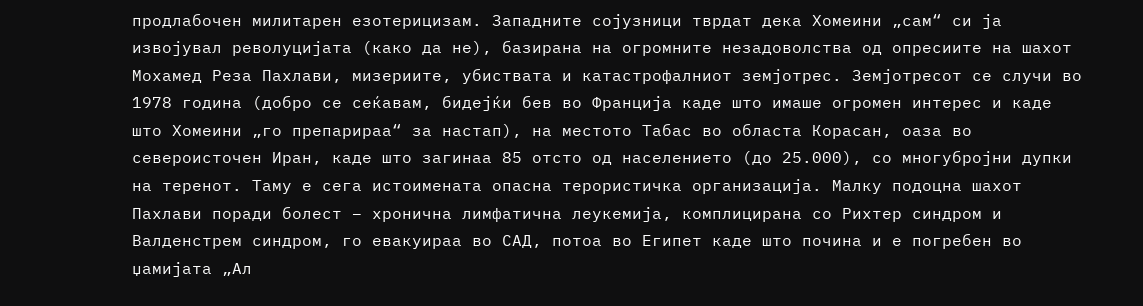продлабочен милитарен езотерицизам. Западните сојузници тврдат дека Хомеини „сам“ си ја извојувал револуцијата (како да не), базирана на огромните незадоволства од опресиите на шахот Мохамед Реза Пахлави, мизериите, убиствата и катастрофалниот земјотрес. Земјотресот се случи во 1978 година (добро се сеќавам, бидејќи бев во Франција каде што имаше огромен интерес и каде што Хомеини „го препарираа“ за настап), на местото Табас во областа Корасан, оаза во североисточен Иран, каде што загинаа 85 отсто од населението (до 25.000), со многубројни дупки на теренот. Таму е сега истоимената опасна терористичка организација. Малку подоцна шахот Пахлави поради болест – хронична лимфатична леукемија, комплицирана со Рихтер синдром и Валденстрем синдром, го евакуираа во САД, потоа во Египет каде што почина и е погребен во џамијата „Ал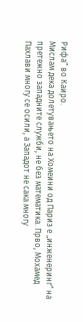Рифа“ во Каиро.
Мислам дека долетувањето на Хомеини од Париз е „инженеринг“ на претежно западните служби, не без математика. Прво, Мохамед Пахлави многу се осили, а Западот не сака многу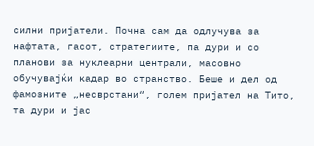силни пријатели. Почна сам да одлучува за нафтата, гасот, стратегиите, па дури и со планови за нуклеарни централи, масовно обучувајќи кадар во странство. Беше и дел од фамозните „несврстани“, голем пријател на Тито, та дури и јас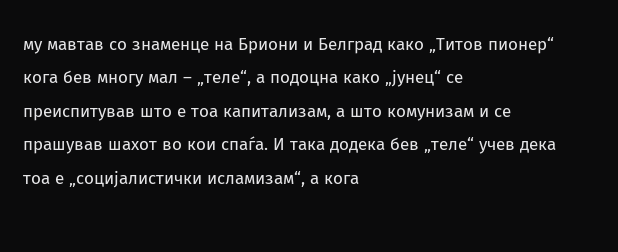му мавтав со знаменце на Бриони и Белград како „Титов пионер“ кога бев многу мал – „теле“, а подоцна како „јунец“ се преиспитував што е тоа капитализам, а што комунизам и се прашував шахот во кои спаѓа. И така додека бев „теле“ учев дека тоа е „социјалистички исламизам“, а кога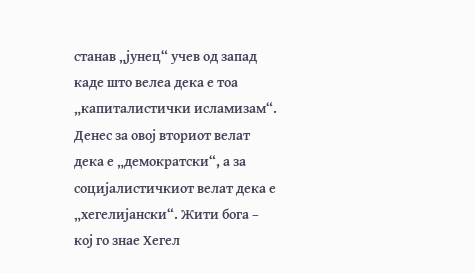станав „јунец“ учев од запад каде што велеа дека е тоа „капиталистички исламизам“. Денес за овој вториот велат дека е „демократски“, а за социјалистичкиот велат дека е „хегелијански“. Жити бога – кој го знае Хегел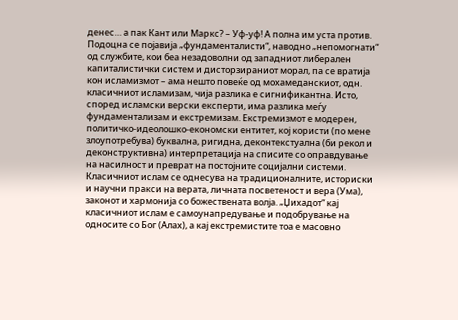денес… а пак Кант или Маркс? – Уф-уф! А полна им уста против. Подоцна се појавија „фундаменталисти“, наводно „непомогнати“ од службите, кои беа незадоволни од западниот либерален капиталистички систем и дисторзираниот морал, па се вратија кон исламизмот – ама нешто повеќе од мохамеданскиот, одн. класичниот исламизам, чија разлика е сигнификантна. Исто, според исламски верски експерти, има разлика меѓу фундаментализам и екстремизам. Екстремизмот е модерен, политичко-идеолошко-економски ентитет, кој користи (по мене злоупотребува) буквална, ригидна, деконтекстуална (би рекол и деконструктивна) интерпретација на списите со оправдување на насилност и преврат на постојните социјални системи. Класичниот ислам се однесува на традиционалните, историски и научни пракси на верата, личната посветеност и вера (Ума), законот и хармонија со божествената волја. „Џихадот“ кај класичниот ислам е самоунапредување и подобрување на односите со Бог (Алах), а кај екстремистите тоа е масовно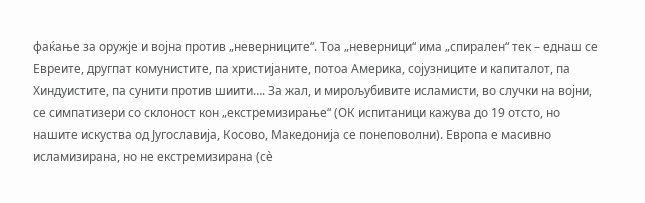фаќање за оружје и војна против „неверниците“. Тоа „неверници“ има „спирален“ тек – еднаш се Евреите, другпат комунистите, па христијаните, потоа Америка, сојузниците и капиталот, па Хиндуистите, па сунити против шиити…. За жал, и мирољубивите исламисти, во случки на војни, се симпатизери со склоност кон „екстремизирање“ (ОК испитаници кажува до 19 отсто, но нашите искуства од Југославија, Косово, Македонија се понеповолни). Европа е масивно исламизирана, но не екстремизирана (сѐ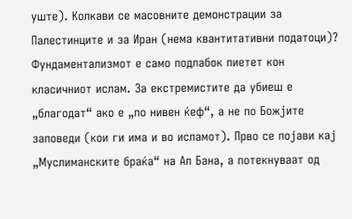уште). Колкави се масовните демонстрации за Палестинците и за Иран (нема квантитативни податоци)? Фундаментализмот е само подлабок пиетет кон класичниот ислам. За екстремистите да убиеш е „благодат“ ако е „по нивен ќеф“, а не по Божјите заповеди (кои ги има и во исламот). Прво се појави кај „Муслиманските браќа“ на Ал Бана, а потекнуваат од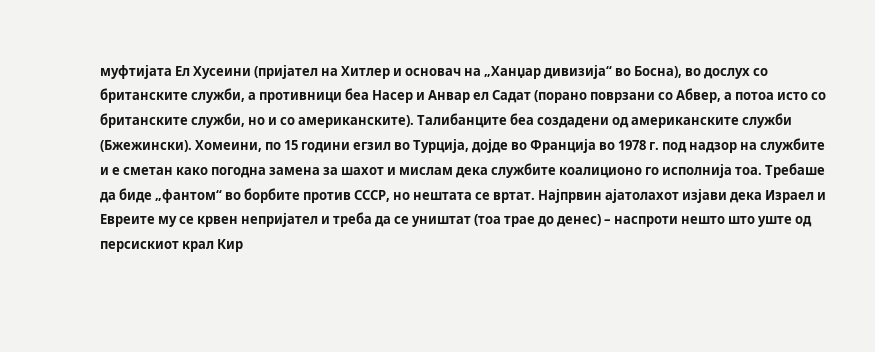муфтијата Ел Хусеини (пријател на Хитлер и основач на „Ханџар дивизија“ во Босна), во дослух со британските служби, а противници беа Насер и Анвар ел Садат (порано поврзани со Абвер, а потоа исто со британските служби, но и со американските). Талибанците беа создадени од американските служби (Бжежински). Хомеини, по 15 години егзил во Турција, дојде во Франција во 1978 г. под надзор на службите и е сметан како погодна замена за шахот и мислам дека службите коалиционо го исполнија тоа. Требаше да биде „фантом“ во борбите против СССР, но нештата се вртат. Најпрвин ајатолахот изјави дека Израел и Евреите му се крвен непријател и треба да се уништат (тоа трае до денес) – наспроти нешто што уште од персискиот крал Кир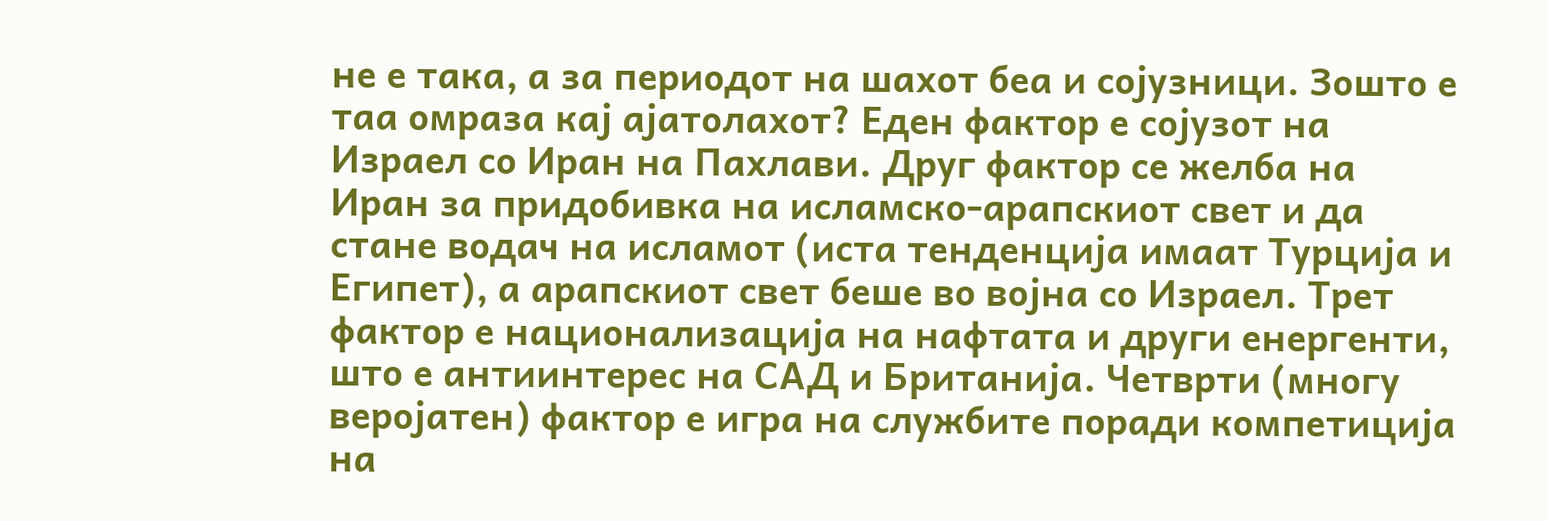не е така, а за периодот на шахот беа и сојузници. Зошто е таа омраза кај ајатолахот? Еден фактор е сојузот на Израел со Иран на Пахлави. Друг фактор се желба на Иран за придобивка на исламско-арапскиот свет и да стане водач на исламот (иста тенденција имаат Турција и Египет), а арапскиот свет беше во војна со Израел. Трет фактор е национализација на нафтата и други енергенти, што е антиинтерес на САД и Британија. Четврти (многу веројатен) фактор е игра на службите поради компетиција на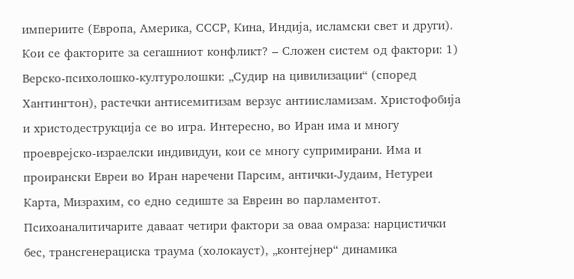империите (Европа, Америка, СССР, Кина, Индија, исламски свет и други). Кои се факторите за сегашниот конфликт? – Сложен систем од фактори: 1) Верско-психолошко-културолошки: „Судир на цивилизации“ (според Хантингтон), растечки антисемитизам верзус антиисламизам. Христофобија и христодеструкција се во игра. Интересно, во Иран има и многу проеврејско-израелски индивидуи, кои се многу супримирани. Има и проирански Евреи во Иран наречени Парсим, антички-Јудаим, Нетуреи Карта, Мизрахим, со едно седиште за Евреин во парламентот.
Психоаналитичарите даваат четири фактори за оваа омраза: нарцистички бес, трансгенерациска траума (холокауст), „контејнер“ динамика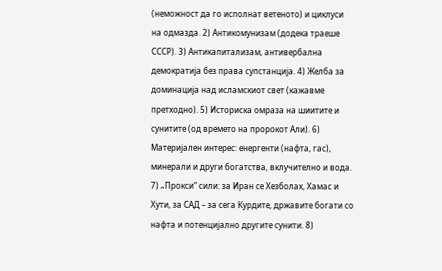(неможност да го исполнат ветеното) и циклуси на одмазда. 2) Антикомунизам (додека траеше СССР). 3) Антикапитализам, антивербална демократија без права супстанција. 4) Желба за доминација над исламскиот свет (кажавме претходно). 5) Историска омраза на шиитите и сунитите (од времето на пророкот Али). 6) Материјален интерес: енергенти (нафта, гас), минерали и други богатства, вклучително и вода. 7) „Прокси“ сили: за Иран се Хезболах, Хамас и Хути, за САД – за сега Курдите, државите богати со нафта и потенцијално другите сунити. 8)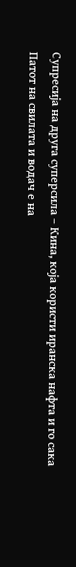Супресија на друга суперсила – Кина, која користи иранска нафта и го сака Патот на свилата и водач е на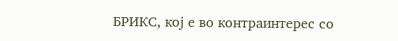БРИКС, кој е во контраинтерес со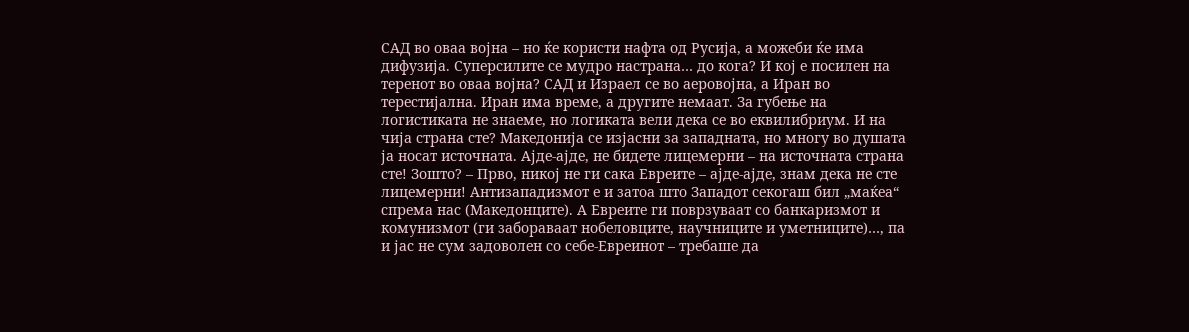САД во оваа војна – но ќе користи нафта од Русија, а можеби ќе има дифузија. Суперсилите се мудро настрана… до кога? И кој е посилен на теренот во оваа војна? САД и Израел се во аеровојна, а Иран во терестијална. Иран има време, а другите немаат. За губење на логистиката не знаеме, но логиката вели дека се во еквилибриум. И на чија страна сте? Македонија се изјасни за западната, но многу во душата ја носат источната. Ајде-ајде, не бидете лицемерни – на источната страна сте! Зошто? – Прво, никој не ги сака Евреите – ајде-ајде, знам дека не сте лицемерни! Антизападизмот е и затоа што Западот секогаш бил „маќеа“ спрема нас (Македонците). А Евреите ги поврзуваат со банкаризмот и комунизмот (ги забораваат нобеловците, научниците и уметниците)…, па и јас не сум задоволен со себе-Евреинот – требаше да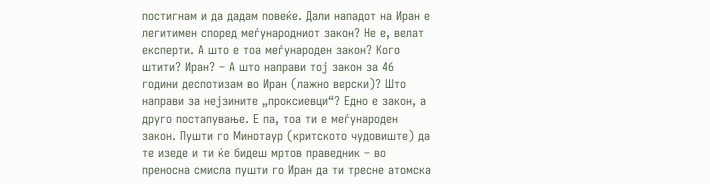постигнам и да дадам повеќе. Дали нападот на Иран е легитимен според меѓународниот закон? Не е, велат експерти. А што е тоа меѓународен закон? Кого штити? Иран? – А што направи тој закон за 46 години деспотизам во Иран (лажно верски)? Што направи за нејзините „проксиевци“? Едно е закон, а друго постапување. Е па, тоа ти е меѓународен закон. Пушти го Минотаур (критското чудовиште) да те изеде и ти ќе бидеш мртов праведник – во преносна смисла пушти го Иран да ти тресне атомска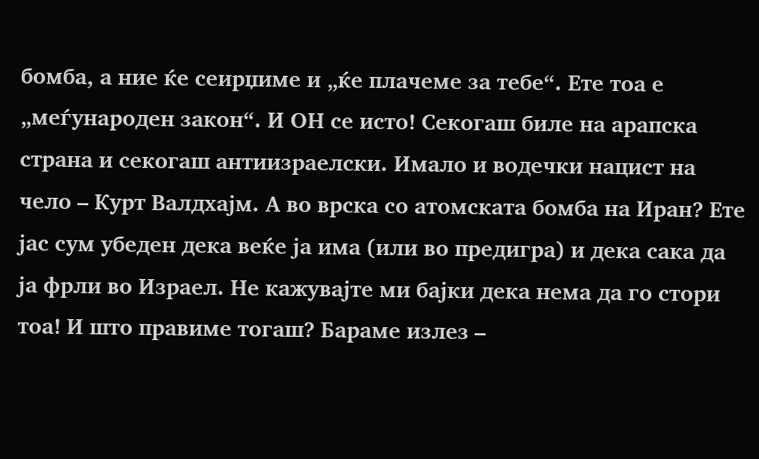бомба, а ние ќе сеирџиме и „ќе плачеме за тебе“. Ете тоа е „меѓународен закон“. И ОН се исто! Секогаш биле на арапска страна и секогаш антиизраелски. Имало и водечки нацист на чело – Курт Валдхајм. А во врска со атомската бомба на Иран? Ете јас сум убеден дека веќе ја има (или во предигра) и дека сака да ја фрли во Израел. Не кажувајте ми бајки дека нема да го стори тоа! И што правиме тогаш? Бараме излез –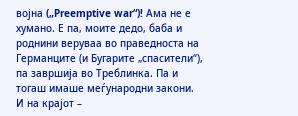војна („Preemptive war“)! Ама не е хумано. Е па, моите дедо, баба и роднини веруваа во праведноста на Германците (и Бугарите „спасители“), па завршија во Треблинка. Па и тогаш имаше меѓународни закони. И на крајот –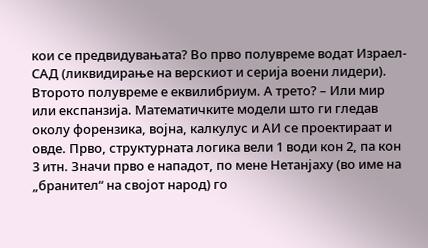кои се предвидувањата? Во прво полувреме водат Израел-САД (ликвидирање на верскиот и серија воени лидери). Второто полувреме е еквилибриум. А трето? – Или мир или експанзија. Математичките модели што ги гледав околу форензика, војна, калкулус и АИ се проектираат и овде. Прво, структурната логика вели 1 води кон 2, па кон 3 итн. Значи прво е нападот, по мене Нетанјаху (во име на „бранител“ на својот народ) го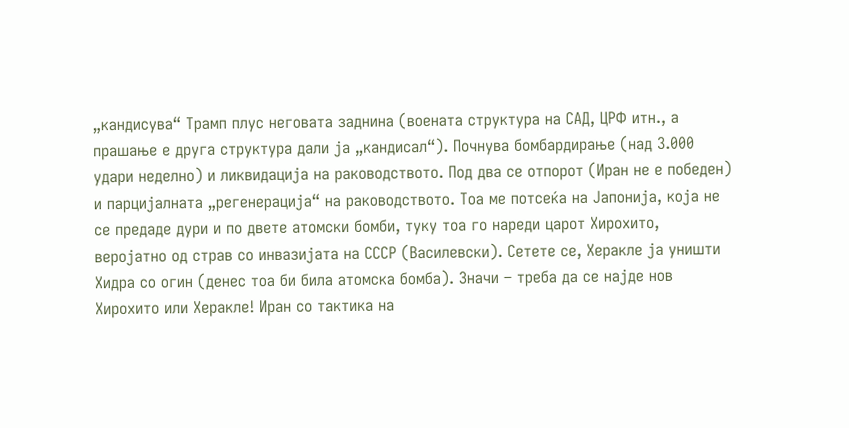„кандисува“ Трамп плус неговата заднина (воената структура на САД, ЦРФ итн., а прашање е друга структура дали ја „кандисал“). Почнува бомбардирање (над 3.000 удари неделно) и ликвидација на раководството. Под два се отпорот (Иран не е победен) и парцијалната „регенерација“ на раководството. Тоа ме потсеќа на Јапонија, која не се предаде дури и по двете атомски бомби, туку тоа го нареди царот Хирохито, веројатно од страв со инвазијата на СССР (Василевски). Сетете се, Херакле ја уништи Хидра со огин (денес тоа би била атомска бомба). Значи – треба да се најде нов Хирохито или Херакле! Иран со тактика на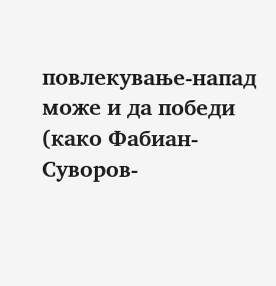повлекување-напад може и да победи (како Фабиан-Суворов-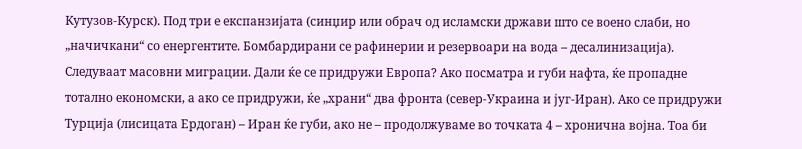Кутузов-Курск). Под три е експанзијата (синџир или обрач од исламски држави што се воено слаби, но „начичкани“ со енергентите. Бомбардирани се рафинерии и резервоари на вода – десалинизација). Следуваат масовни миграции. Дали ќе се придружи Европа? Ако посматра и губи нафта, ќе пропадне тотално економски, а ако се придружи, ќе „храни“ два фронта (север-Украина и југ-Иран). Ако се придружи Турција (лисицата Ердоган) – Иран ќе губи, ако не – продолжуваме во точката 4 – хронична војна. Тоа би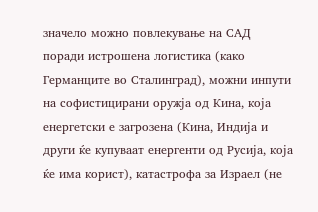значело можно повлекување на САД поради истрошена логистика (како Германците во Сталинград), можни инпути на софистицирани оружја од Кина, која енергетски е загрозена (Кина, Индија и други ќе купуваат енергенти од Русија, која ќе има корист), катастрофа за Израел (не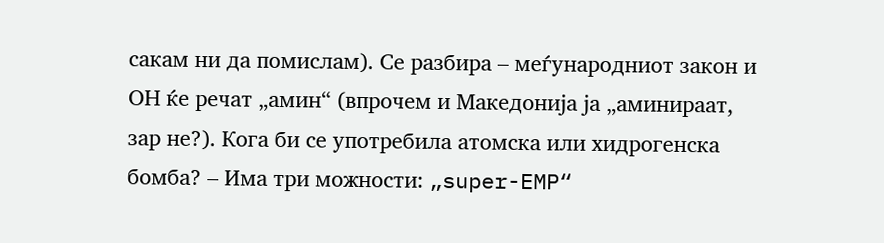сакам ни да помислам). Се разбира – меѓународниот закон и ОН ќе речат „амин“ (впрочем и Македонија ја „аминираат, зар не?). Кога би се употребила атомска или хидрогенска бомба? – Има три можности: „super-EMP“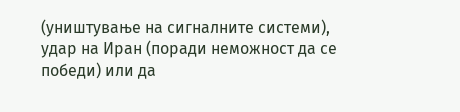(уништување на сигналните системи), удар на Иран (поради неможност да се победи) или да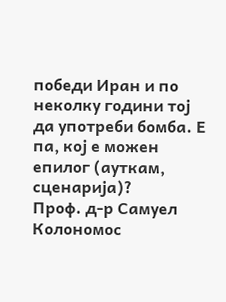победи Иран и по неколку години тој да употреби бомба. Е па, кој е можен епилог (ауткам, сценарија)?
Проф. д-р Самуел Колономос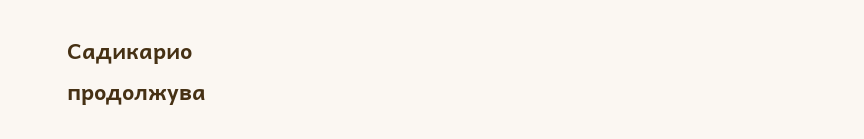Садикарио
продолжува